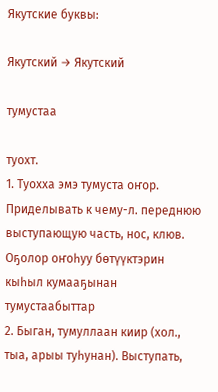Якутские буквы:

Якутский → Якутский

тумустаа

туохт.
1. Туохха эмэ тумуста оҥор. Приделывать к чему-л. переднюю выступающую часть, нос, клюв. Оҕолор оҥоһуу бөтүүктэрин кыһыл кумааҕынан тумустаабыттар
2. Быган, тумуллаан киир (хол., тыа, арыы туһунан). Выступать,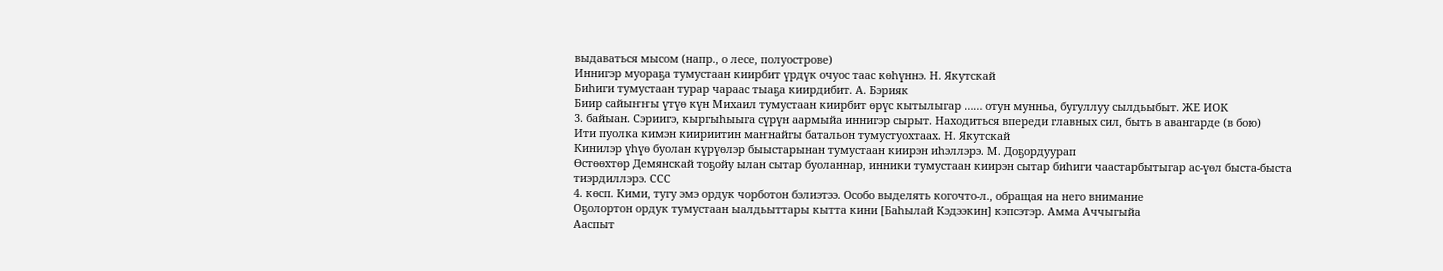выдаваться мысом (напр., о лесе, полуострове)
Иннигэр муораҕа тумустаан киирбит үрдүк очуос таас көһүннэ. Н. Якутскай
Биһиги тумустаан турар чараас тыаҕа киирдибит. А. Бэрияк
Биир сайыҥҥы үтүө күн Михаил тумустаан киирбит өрүс кытылыгар …… отун мунньа, бугуллуу сылдьыбыт. ЖЕ ИОК
3. байыан. Сэриигэ, кыргыһыыга сүрүн аармыйа иннигэр сырыт. Находиться впереди главных сил, быть в авангарде (в бою)
Ити пуолка кимэн киириитин маҥнайгы батальон тумустуохтаах. Н. Якутскай
Кинилэр үһүө буолан күрүөлэр быыстарынан тумустаан киирэн иһэллэрэ. М. Доҕордуурап
Өстөөхтөр Демянскай тоҕойу ылан сытар буоланнар, инники тумустаан киирэн сытар биһиги чаастарбытыгар ас-үөл быста-быста тиэрдиллэрэ. ССС
4. көсп. Кими, тугу эмэ ордук чорботон бэлиэтээ. Особо выделять когочто-л., обращая на него внимание
Оҕолортон ордук тумустаан ыалдьыттары кытта кини [Баһылай Кэдээкин] кэпсэтэр. Амма Аччыгыйа
Ааспыт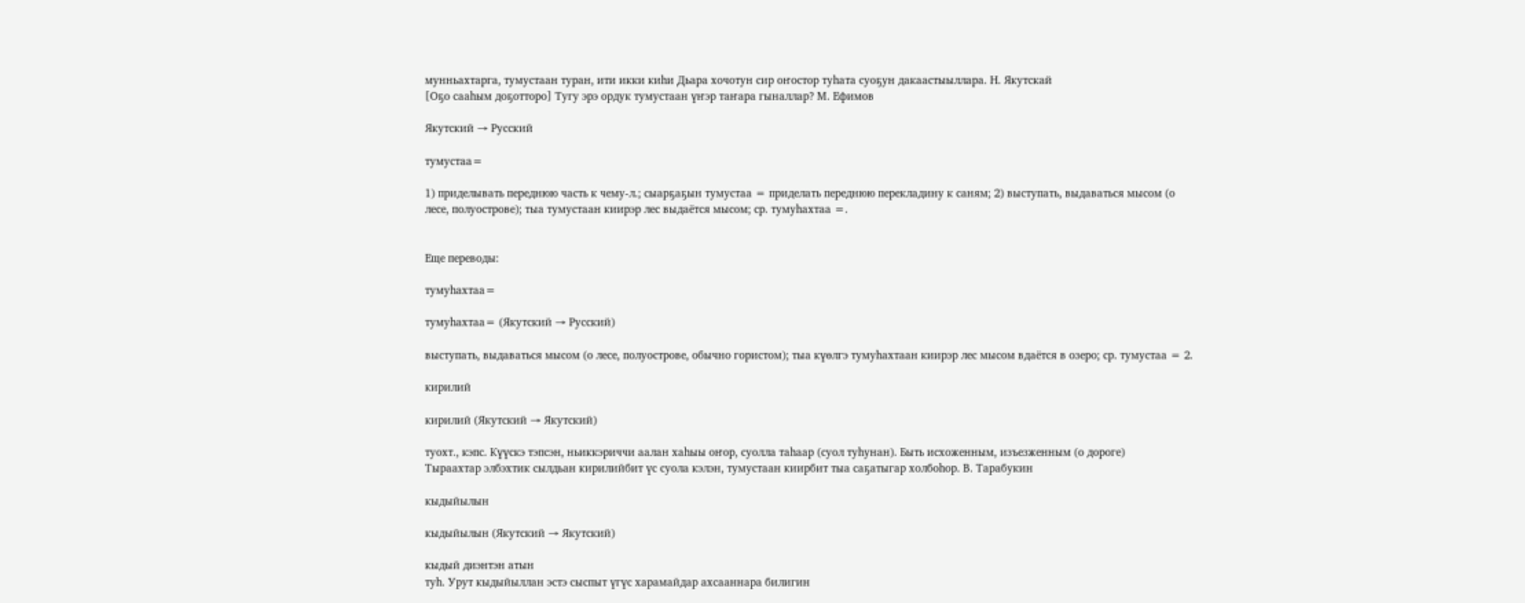мунньахтарга, тумустаан туран, ити икки киһи Дьара хочотун сир оҥостор туһата суоҕун дакаастыыллара. Н. Якутскай
[Оҕо сааһым доҕотторо] Тугу эрэ ордук тумустаан үҥэр таҥара гыналлар? М. Ефимов

Якутский → Русский

тумустаа=

1) приделывать переднюю часть к чему-л.; сыарҕаҕын тумустаа = приделать переднюю перекладину к саням; 2) выступать, выдаваться мысом (о лесе, полуострове); тыа тумустаан киирэр лес выдаётся мысом; ср. тумуһахтаа =.


Еще переводы:

тумуһахтаа=

тумуһахтаа= (Якутский → Русский)

выступать, выдаваться мысом (о лесе, полуострове, обычно гористом); тыа күөлгэ тумуһахтаан киирэр лес мысом вдаётся в озеро; ср. тумустаа = 2.

кирилий

кирилий (Якутский → Якутский)

туохт., кэпс. Күүскэ тэпсэн, ньиккэриччи аалан хаһыы оҥор, суолла таһаар (суол туһунан). Быть исхоженным, изъезженным (о дороге)
Тыраахтар элбэхтик сылдьан кирилийбит үс суола кэлэн, тумустаан киирбит тыа саҕатыгар холбоһор. В. Тарабукин

кыдыйылын

кыдыйылын (Якутский → Якутский)

кыдый диэнтэн атын
туһ. Урут кыдыйыллан эстэ сыспыт үгүс харамайдар ахсааннара билигин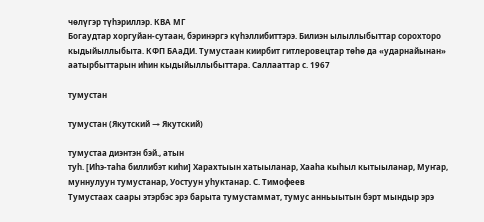чөлүгэр түһэриллэр. КВА МГ
Богаудтар хоргуйан-сутаан, бэринэргэ күһэллибиттэрэ. Билиэн ылыллыбыттар сорохторо кыдыйыллыбыта. КФП БАаДИ. Тумустаан киирбит гитлеровецтар төһө да «ударнайынан» аатырбыттарын иһин кыдыйыллыбыттара. Саллааттар с. 1967

тумустан

тумустан (Якутский → Якутский)

тумустаа диэнтэн бэй., атын
туһ. [Иһэ-таһа биллибэт киһи] Харахтыын хатыыланар, Хааһа кыһыл кытыыланар, Муҥар, муннулуун тумустанар, Уостуун уһуктанар. С. Тимофеев
Тумустаах саары этэрбэс эрэ барыта тумустаммат, тумус анньыытын бэрт мындыр эрэ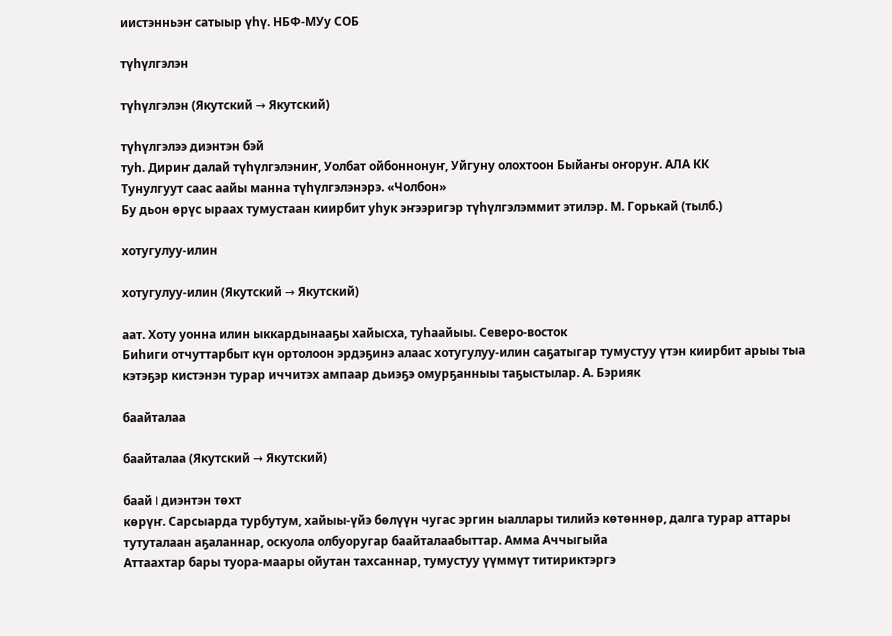иистэнньэҥ сатыыр үһү. НБФ-МУу СОБ

түһүлгэлэн

түһүлгэлэн (Якутский → Якутский)

түһүлгэлээ диэнтэн бэй
туһ. Дириҥ далай түһүлгэлэниҥ, Уолбат ойбоннонуҥ, Уйгуну олохтоон Быйаҥы оҥоруҥ. АЛА КК
Тунулгуут саас аайы манна түһүлгэлэнэрэ. «Чолбон»
Бу дьон өрүс ыраах тумустаан киирбит уһук эҥээригэр түһүлгэлэммит этилэр. М. Горькай (тылб.)

хотугулуу-илин

хотугулуу-илин (Якутский → Якутский)

аат. Хоту уонна илин ыккардынааҕы хайысха, туһаайыы. Северо-восток
Биһиги отчуттарбыт күн ортолоон эрдэҕинэ алаас хотугулуу-илин саҕатыгар тумустуу үтэн киирбит арыы тыа кэтэҕэр кистэнэн турар иччитэх ампаар дьиэҕэ омурҕанныы таҕыстылар. А. Бэрияк

баайталаа

баайталаа (Якутский → Якутский)

баай I диэнтэн төхт
көрүҥ. Сарсыарда турбутум, хайыы-үйэ бөлүүн чугас эргин ыаллары тилийэ көтөннөр, далга турар аттары тутуталаан аҕаланнар, оскуола олбуоругар баайталаабыттар. Амма Аччыгыйа
Аттаахтар бары туора-маары ойутан тахсаннар, тумустуу үүммүт титириктэргэ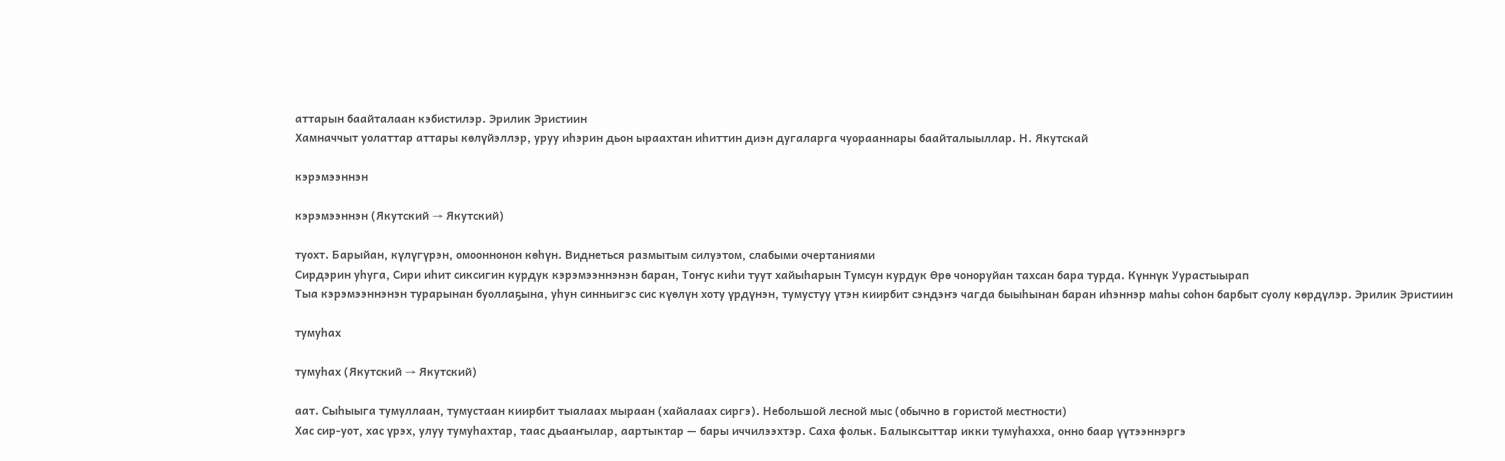аттарын баайталаан кэбистилэр. Эрилик Эристиин
Хамначчыт уолаттар аттары көлүйэллэр, уруу иһэрин дьон ыраахтан иһиттин диэн дугаларга чуорааннары баайталыыллар. Н. Якутскай

кэрэмээннэн

кэрэмээннэн (Якутский → Якутский)

туохт. Барыйан, күлүгүрэн, омооннонон көһүн. Виднеться размытым силуэтом, слабыми очертаниями
Сирдэрин уһуга, Сири иһит сиксигин курдук кэрэмээннэнэн баран, Тоҥус киһи туут хайыһарын Тумсун курдук Өрө чоноруйан тахсан бара турда. Күннүк Уурастыырап
Тыа кэрэмээннэнэн турарынан буоллаҕына, уһун синньигэс сис күөлүн хоту үрдүнэн, тумустуу үтэн киирбит сэндэҥэ чагда быыһынан баран иһэннэр маһы соһон барбыт суолу көрдүлэр. Эрилик Эристиин

тумуһах

тумуһах (Якутский → Якутский)

аат. Сыһыыга тумуллаан, тумустаан киирбит тыалаах мыраан (хайалаах сиргэ). Небольшой лесной мыс (обычно в гористой местности)
Хас сир-уот, хас үрэх, улуу тумуһахтар, таас дьааҥылар, аартыктар — бары иччилээхтэр. Саха фольк. Балыксыттар икки тумуһахха, онно баар үүтээннэргэ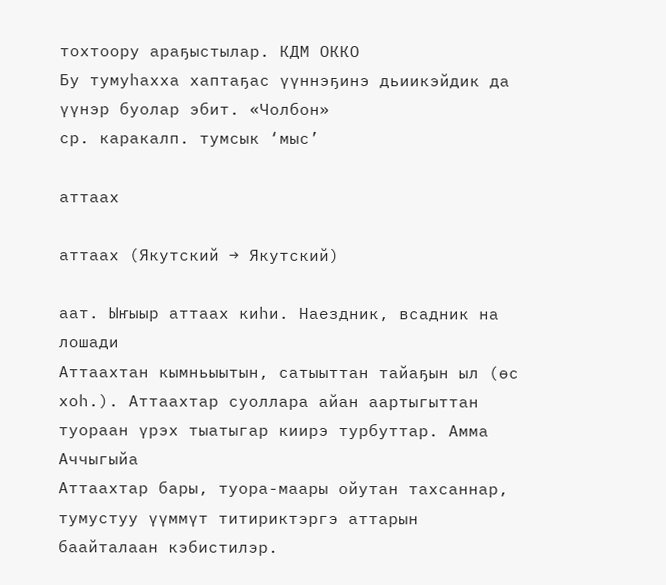тохтоору араҕыстылар. КДМ ОККО
Бу тумуһахха хаптаҕас үүннэҕинэ дьиикэйдик да үүнэр буолар эбит. «Чолбон»
ср. каракалп. тумсык ‘мыс’

аттаах

аттаах (Якутский → Якутский)

аат. Ыҥыыр аттаах киһи. Наездник, всадник на лошади
Аттаахтан кымньыытын, сатыыттан тайаҕын ыл (өс хоһ.). Аттаахтар суоллара айан аартыгыттан туораан үрэх тыатыгар киирэ турбуттар. Амма Аччыгыйа
Аттаахтар бары, туора-маары ойутан тахсаннар, тумустуу үүммүт титириктэргэ аттарын баайталаан кэбистилэр.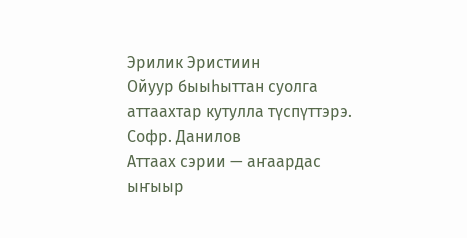Эрилик Эристиин
Ойуур быыһыттан суолга аттаахтар кутулла түспүттэрэ. Софр. Данилов
Аттаах сэрии — аҥаардас ыҥыыр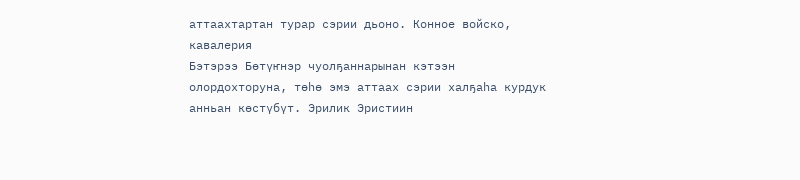аттаахтартан турар сэрии дьоно. Конное войско, кавалерия
Бэтэрээ Бөтүҥнэр чуолҕаннарынан кэтээн олордохторуна, төһө эмэ аттаах сэрии халҕаһа курдук анньан көстүбүт. Эрилик Эристиин